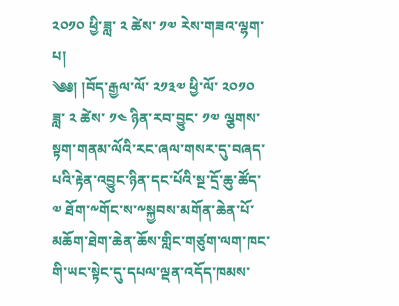༢༠༡༠ ཕྱི་ཟླ་ ༢ ཚེས་ ༡༧ རེས་གཟའ་ལྷག་པ།
༄༅། །བོད་རྒྱལ་ལོ་ ༢༡༣༧ ཕྱི་ལོ་ ༢༠༡༠ ཟླ་ ༢ ཚེས་ ༡༤ ཉིན་རབ་བྱུང་ ༡༧ ལྕགས་སྟག་གནམ་ལོའི་རང་ཞལ་གསར་དུ་བཞད་པའི་རྟེན་འབྱུང་ཉིན་དང་པོའི་སྔ་དྲོ་ཆུ་ཚོད་ ༧ ཐོག་༸གོང་ས་༸སྐྱབས་མགོན་ཆེན་པོ་མཆོག་ཐེག་ཆེན་ཆོས་གླིང་གཙུག་ལག་ཁང་གི་ཡང་སྟེང་དུ་དཔལ་ལྡན་འདོད་ཁམས་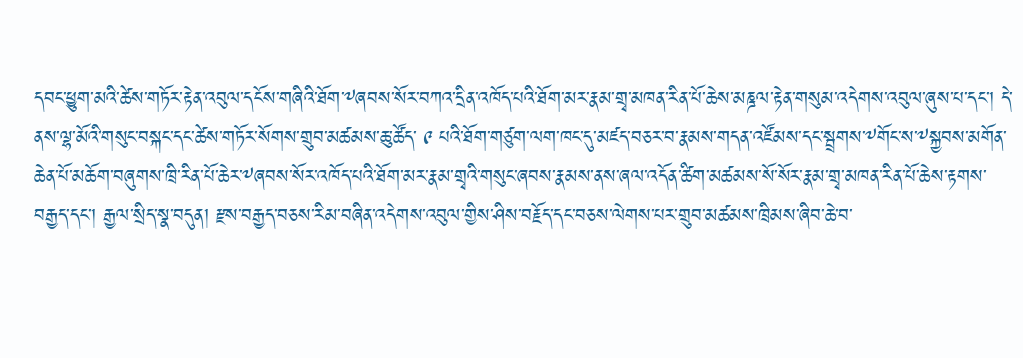དབང་ཕྱུག་མའི་ཚེས་གཏོར་རྟེན་འབུལ་དངོས་གཞིའི་ཐོག་༸ཞབས་སོར་བཀའ་དྲིན་འཁོད་པའི་ཐོག་མར་རྣམ་གྲྭ་མཁན་རིན་པོ་ཆེས་མཎྜལ་རྟེན་གསུམ་འདེགས་འབུལ་ཞུས་པ་དང་། དེ་ནས་ལྷ་མོའི་གསུང་བསྐང་དང་ཚེས་གཏོར་སོགས་གྲུབ་མཚམས་ཆུ་ཚོད་ ༩ པའི་ཐོག་གཙུག་ལག་ཁང་དུ་མཛད་བཅར་བ་རྣམས་གདན་འཛོམས་དང་སྦྲགས་༸གོང་ས་༸སྐྱབས་མགོན་ཆེན་པོ་མཆོག་བཞུགས་ཁྲི་རིན་པོ་ཆེར་༸ཞབས་སོར་འཁོད་པའི་ཐོག་མར་རྣམ་གྲྭའི་གསུང་ཞབས་རྣམས་ནས་ཞལ་འདོན་ཚིག་མཚམས་སོ་སོར་རྣམ་གྲྭ་མཁན་རིན་པོ་ཆེས་རྟགས་བརྒྱད་དང་། རྒྱལ་སྲིད་སྣ་བདུན། རྫས་བརྒྱད་བཅས་རིམ་བཞིན་འདེགས་འབུལ་གྱིས་ཤིས་བརྗོད་དང་བཅས་ལེགས་པར་གྲུབ་མཚམས་ཁྲིམས་ཞིབ་ཆེ་བ་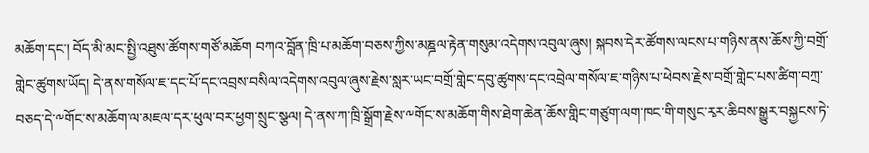མཆོག་དང་། བོད་མི་མང་སྤྱི་འཐུས་ཚོགས་གཙོ་མཆོག བཀའ་བློན་ཁྲི་པ་མཆོག་བཅས་ཀྱིས་མཎྜལ་རྟེན་གསུམ་འདེགས་འབུལ་ཞུས། སྐབས་དེར་ཚོགས་ལངས་པ་གཉིས་ནས་ཆོས་ཀྱི་བགྲོ་གླེང་ཚུགས་ཡོད། དེ་ནས་གསོལ་ཇ་དང་པོ་དང་འབྲས་བསིལ་འདེགས་འབུལ་ཞུས་རྗེས་སླར་ཡང་བགྲོ་གླེང་དབུ་ཚུགས་དང་འབྲེལ་གསོལ་ཇ་གཉིས་པ་ཕེབས་རྗེས་བགྲོ་གླེང་པས་ཚིག་བཀྲ་བཅད་དེ་༸གོང་ས་མཆོག་ལ་མཇལ་དར་ཕུལ་བར་ཕྱག་སྲུང་སྩལ། དེ་ནས་ཀ་ཁྲི་སྒྲོག་རྗེས་༸གོང་ས་མཆོག་གིས་ཐེག་ཆེན་ཆོས་གླིང་གཙུག་ལག་ཁང་གི་གསུང་རྭར་ཆིབས་སྒྱུར་བསྐྱངས་ཏེ་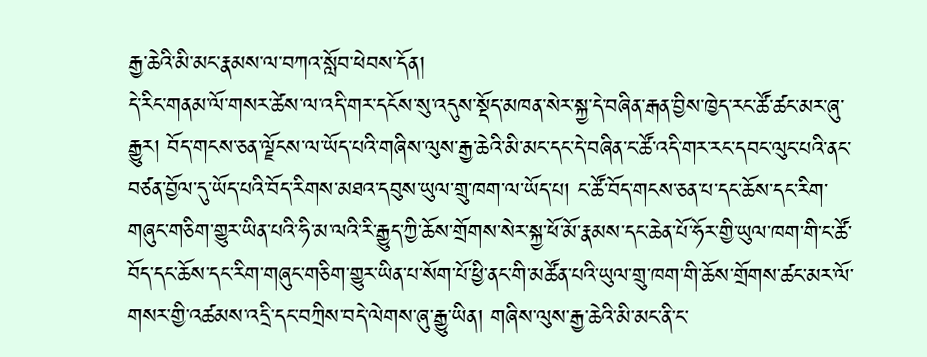རྒྱ་ཆེའི་མི་མང་རྣམས་ལ་བཀའ་སློབ་ཕེབས་དོན།
དེ་རིང་གནམ་ལོ་གསར་ཚེས་ལ་འདི་གར་དངོས་སུ་འདུས་སྡོད་མཁན་སེར་སྐྱ་དེ་བཞིན་རྒན་བྱིས་ཁྱེད་རང་ཚོ་ཚང་མར་ཞུ་རྒྱུར། བོད་གངས་ཅན་ལྗོངས་ལ་ཡོད་པའི་གཞིས་ལུས་རྒྱ་ཆེའི་མི་མང་དང་དེ་བཞིན་ང་ཚོ་འདི་གར་རང་དབང་ལུང་པའི་ནང་བཙན་བྱོལ་དུ་ཡོད་པའི་བོད་རིགས་མཐའ་དབུས་ཡུལ་གྲུ་ཁག་ལ་ཡོད་པ། ང་ཚོ་བོད་གངས་ཅན་པ་དང་ཆོས་དང་རིག་གཞུང་གཅིག་གྱུར་ཡིན་པའི་ཧི་མ་ལའི་རི་རྒྱུད་ཀྱི་ཆོས་གྲོགས་སེར་སྐྱ་ཕོ་མོ་རྣམས་དང་ཆེན་པོ་ཧོར་གྱི་ཡུལ་ཁག་གི་ང་ཚོ་བོད་དང་ཆོས་དང་རིག་གཞུང་གཅིག་གྱུར་ཡིན་པ་སོག་པོ་ཕྱི་ནང་གི་མཚོན་པའི་ཡུལ་གྲུ་ཁག་གི་ཆོས་གྲོགས་ཚང་མར་ལོ་གསར་གྱི་འཚམས་འདྲི་དང་བཀྲིས་བདེ་ལེགས་ཞུ་རྒྱུ་ཡིན། གཞིས་ལུས་རྒྱ་ཆེའི་མི་མང་ནི་ང་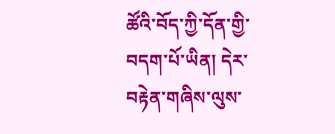ཚོའི་བོད་ཀྱི་དོན་གྱི་བདག་པོ་ཡིན། དེར་བརྟེན་གཞིས་ལུས་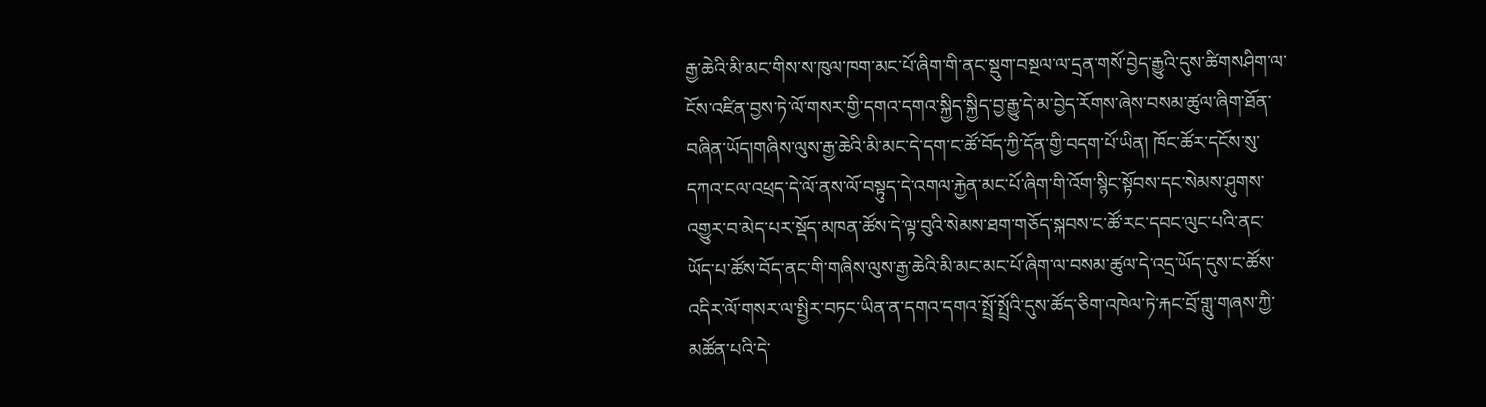རྒྱ་ཆེའི་མི་མང་གིས་ས་ཁུལ་ཁག་མང་པོ་ཞིག་གི་ནང་སྡུག་བསྔལ་ལ་དྲན་གསོ་བྱེད་རྒྱུའི་དུས་ཚིགསཤིག་ལ་ངོས་འཛིན་བྱས་ཏེ་ལོ་གསར་གྱི་དགའ་དགའ་སྐྱིད་སྐྱིད་བྱ་རྒྱུ་དེ་མ་བྱེད་རོགས་ཞེས་བསམ་ཚུལ་ཞིག་ཐོན་བཞིན་ཡོད།གཞིས་ལུས་རྒྱ་ཆེའི་མི་མང་དེ་དག་ང་ཚོ་བོད་ཀྱི་དོན་གྱི་བདག་པོ་ཡིན། ཁོང་ཚོར་དངོས་སུ་དཀའ་ངལ་འཕྲད་དེ་ལོ་ནས་ལོ་བསྟུད་དེ་འགལ་རྐྱེན་མང་པོ་ཞིག་གི་འོག་སྙིང་སྟོབས་དང་སེམས་ཤུགས་འགྱུར་བ་མེད་པར་སྡོད་མཁན་ཚོས་དེ་ལྟ་བུའི་སེམས་ཐག་གཅོད་སྐབས་ང་ཚོ་རང་དབང་ལུང་པའི་ནང་ཡོད་པ་ཚོས་བོད་ནང་གི་གཞིས་ལུས་རྒྱ་ཆེའི་མི་མང་མང་པོ་ཞིག་ལ་བསམ་ཚུལ་དེ་འདྲ་ཡོད་དུས་ང་ཚོས་འདིར་ལོ་གསར་ལ་སྤྱིར་བཏང་ཡིན་ན་དགའ་དགའ་སྤྲོ་སྤྲོའི་དུས་ཚོད་ཅིག་འཁེལ་ཏེ་རྐང་བྲོ་གླུ་གཞས་ཀྱི་མཚོན་པའི་དེ་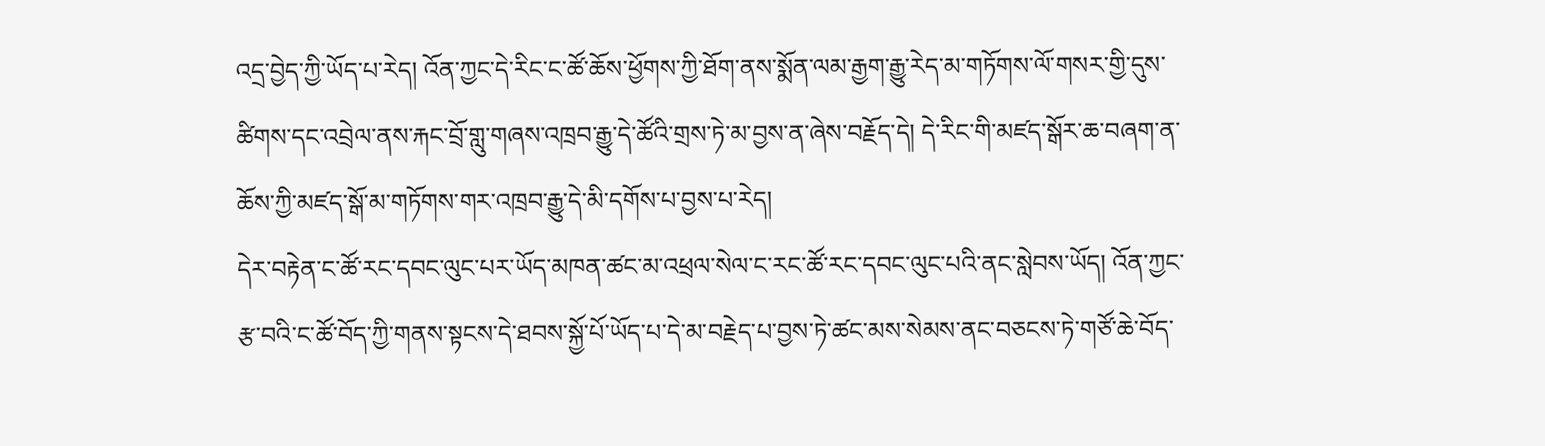འདྲ་བྱེད་ཀྱི་ཡོད་པ་རེད། འོན་ཀྱང་དེ་རིང་ང་ཚོ་ཆོས་ཕྱོགས་ཀྱི་ཐོག་ནས་སྨོན་ལམ་རྒྱག་རྒྱུ་རེད་མ་གཏོགས་ལོ་གསར་གྱི་དུས་ཚིགས་དང་འབྲེལ་ནས་རྐང་བྲོ་གླུ་གཞས་འཁྲབ་རྒྱུ་དེ་ཚོའི་གྲས་ཏེ་མ་བྱས་ན་ཞེས་བརྗོད་དེ། དེ་རིང་གི་མཛད་སྒོར་ཆ་བཞག་ན་ཆོས་ཀྱི་མཛད་སྒོ་མ་གཏོགས་གར་འཁྲབ་རྒྱུ་དེ་མི་དགོས་པ་བྱས་པ་རེད།
དེར་བརྟེན་ང་ཚོ་རང་དབང་ལུང་པར་ཡོད་མཁན་ཚང་མ་འཕྲལ་སེལ་ང་རང་ཚོ་རང་དབང་ལུང་པའི་ནང་སླེབས་ཡོད། འོན་ཀྱང་རྩ་བའི་ང་ཚོ་བོད་ཀྱི་གནས་སྟངས་དེ་ཐབས་སྐྱོ་པོ་ཡོད་པ་དེ་མ་བརྗེད་པ་བྱས་ཏེ་ཚང་མས་སེམས་ནང་བཅངས་ཏེ་གཙོ་ཆེ་བོད་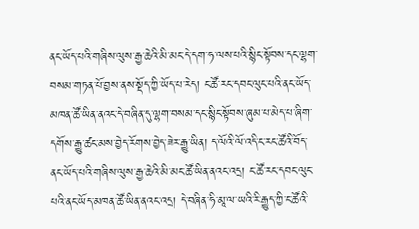ནང་ཡོད་པའི་གཞིས་ལུས་རྒྱ་ཆེའི་མི་མང་དེ་དག་ཧ་ལས་པའི་སྙིང་སྟོབས་དང་ལྷག་བསམ་གཏན་པོ་བྱས་ནས་སྡོད་ཀྱི་ཡོད་པ་རེད། ང་ཚོ་རང་དབང་ལུང་པའི་ནང་ཡོད་མཁན་ཚོ་ཡིན་ནའང་དེ་བཞིན་དུ་ལྷག་བསམ་དང་སྙིང་སྟོབས་ཞུམ་པ་མེད་པ་ཞིག་དགོས་རྒྱུ་ཚང་མས་བྱེད་རོགས་བྱེད་ཟེར་རྒྱུ་ཡིན། ད་ལོའི་ལོ་འདི་ང་རང་ཚོའི་བོད་ནང་ཡོད་པའི་གཞིས་ལུས་རྒྱ་ཆེའི་མི་མང་ཚོ་ཡིན་ནའང་འདྲ། ང་ཚོ་རང་དབང་ལུང་པའི་ནང་ཡོད་མཁན་ཚོ་ཡིན་ནའང་འདྲ། དེ་བཞིན་ཧི་མཱ་ལ་ཡའི་རི་རྒྱུད་ཀྱི་ང་ཚོའི་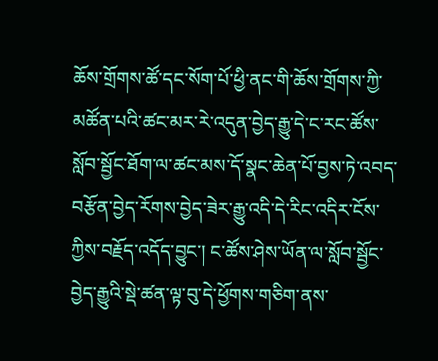ཆོས་གྲོགས་ཚོ་དང་སོག་པོ་ཕྱི་ནང་གི་ཆོས་གྲོགས་ཀྱི་མཚོན་པའི་ཚང་མར་རེ་འདུན་བྱེད་རྒྱུ་དེ་ང་རང་ཚོས་སློབ་སྦྱོང་ཐོག་ལ་ཚང་མས་དོ་སྣང་ཆེན་པོ་བྱས་ཏེ་འབད་བརྩོན་བྱེད་རོགས་བྱེད་ཟེར་རྒྱུ་འདི་དེ་རིང་འདིར་ངོས་ཀྱིས་བརྗོད་འདོད་བྱུང་། ང་ཚོས་ཤེས་ཡོན་ལ་སློབ་སྦྱོང་བྱེད་རྒྱུའི་སྡེ་ཚན་ལྟ་བུ་དེ་ཕྱོགས་གཅིག་ནས་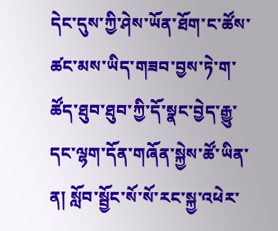དེང་དུས་ཀྱི་ཤེས་ཡོན་ཐོག་ང་ཚོས་ཚང་མས་ཡིད་གཟབ་བྱས་ཏེ་ག་ཚོད་ཐུབ་ཐུབ་ཀྱི་དོ་སྣང་བྱེད་རྒྱུ་དང་ལྷག་དོན་གཞོན་སྐྱེས་ཚོ་ཡིན་ན། སློབ་སྦྱོང་སོ་སོ་རང་སྐྱ་འཕེར་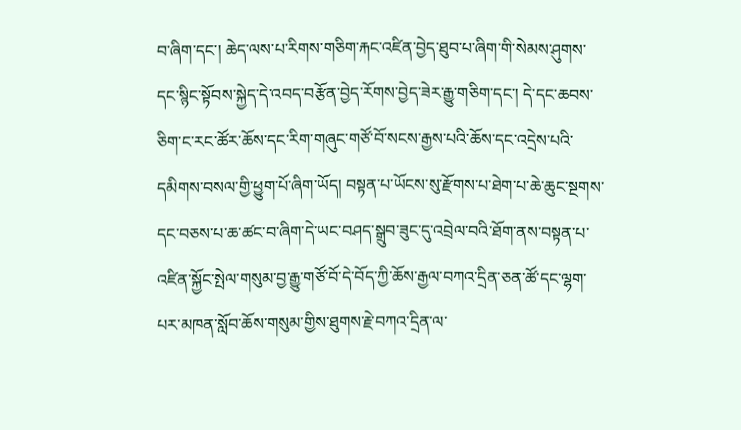བ་ཞིག་དང་། ཆེད་ལས་པ་རིགས་གཅིག་རྐང་འཛིན་བྱེད་ཐུབ་པ་ཞིག་གི་སེམས་ཤུགས་དང་སྙིང་སྟོབས་སྐྱེད་དེ་འབད་བརྩོན་བྱེད་རོགས་བྱེད་ཟེར་རྒྱུ་གཅིག་དང་། དེ་དང་ཆབས་ཅིག་ང་རང་ཚོར་ཆོས་དང་རིག་གཞུང་གཙོ་བོ་སངས་རྒྱས་པའི་ཆོས་དང་འདྲེས་པའི་དམིགས་བསལ་གྱི་ཕྱུག་པོ་ཞིག་ཡོད། བསྟན་པ་ཡོངས་སུ་རྫོགས་པ་ཐེག་པ་ཆེ་ཆུང་སྔགས་དང་བཅས་པ་ཆ་ཚང་བ་ཞིག་དེ་ཡང་བཤད་སྒྲུབ་ཟུང་དུ་འབྲེལ་བའི་ཐོག་ནས་བསྟན་པ་འཛིན་སྐྱོང་སྤེལ་གསུམ་བྱ་རྒྱུ་གཙོ་བོ་དེ་བོད་ཀྱི་ཆོས་རྒྱལ་བཀའ་དྲིན་ཅན་ཚོ་དང་ལྷག་པར་མཁན་སློབ་ཆོས་གསུམ་གྱིས་ཐུགས་རྗེ་བཀའ་དྲིན་ལ་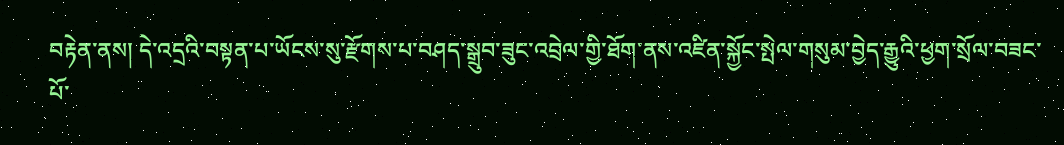བརྟེན་ནས། དེ་འདྲའི་བསྟན་པ་ཡོངས་སུ་རྫོགས་པ་བཤད་སྒྲུབ་ཟུང་འབྲེལ་གྱི་ཐོག་ནས་འཛིན་སྐྱོང་སྤེལ་གསུམ་བྱེད་རྒྱུའི་ཕྱག་སྲོལ་བཟང་པོ་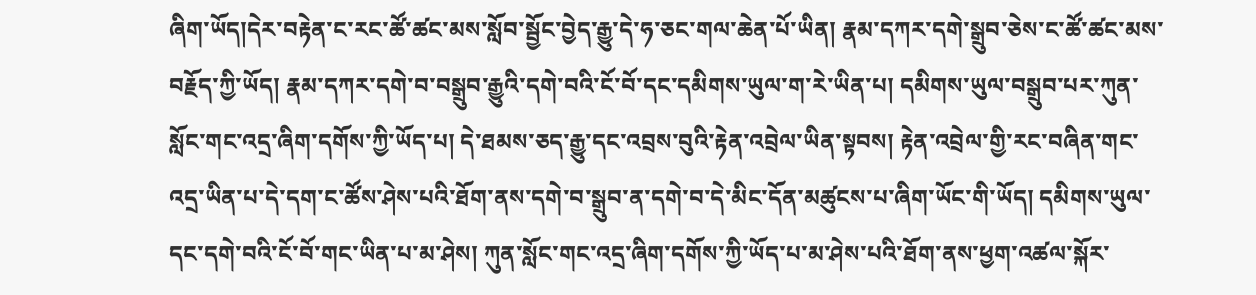ཞིག་ཡོད།དེར་བརྟེན་ང་རང་ཚོ་ཚང་མས་སློབ་སྦྱོང་བྱེད་རྒྱུ་དེ་ཧ་ཅང་གལ་ཆེན་པོ་ཡིན། རྣམ་དཀར་དགེ་སྒྲུབ་ཅེས་ང་ཚོ་ཚང་མས་བརྗོད་ཀྱི་ཡོད། རྣམ་དཀར་དགེ་བ་བསྒྲུབ་རྒྱུའི་དགེ་བའི་ངོ་བོ་དང་དམིགས་ཡུལ་ག་རེ་ཡིན་པ། དམིགས་ཡུལ་བསྒྲུབ་པར་ཀུན་སློང་གང་འདྲ་ཞིག་དགོས་ཀྱི་ཡོད་པ། དེ་ཐམས་ཅད་རྒྱུ་དང་འབྲས་བུའི་རྟེན་འབྲེལ་ཡིན་སྟབས། རྟེན་འབྲེལ་གྱི་རང་བཞིན་གང་འདྲ་ཡིན་པ་དེ་དག་ང་ཚོས་ཤེས་པའི་ཐོག་ནས་དགེ་བ་སྒྲུབ་ན་དགེ་བ་དེ་མིང་དོན་མཚུངས་པ་ཞིག་ཡོང་གི་ཡོད། དམིགས་ཡུལ་དང་དགེ་བའི་ངོ་བོ་གང་ཡིན་པ་མ་ཤེས། ཀུན་སློང་གང་འདྲ་ཞིག་དགོས་ཀྱི་ཡོད་པ་མ་ཤེས་པའི་ཐོག་ནས་ཕྱག་འཚལ་སྐོར་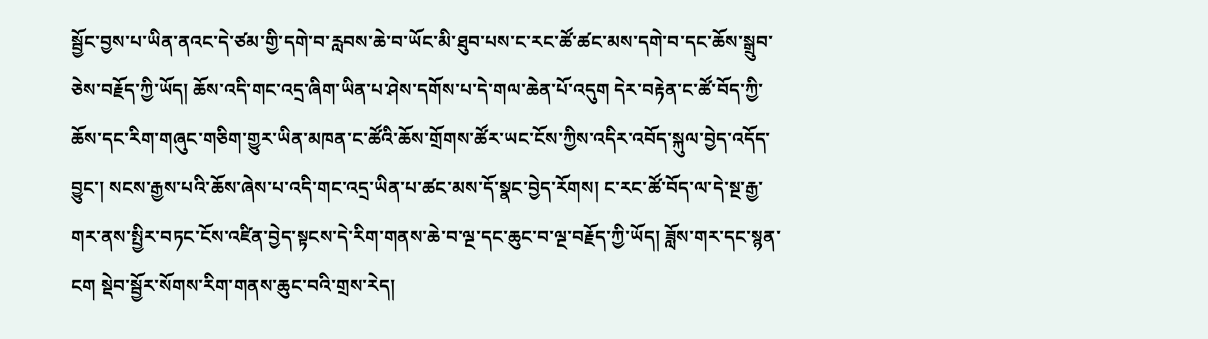སྦྱོང་བྱས་པ་ཡིན་ནའང་དེ་ཙམ་གྱི་དགེ་བ་རླབས་ཆེ་བ་ཡོང་མི་ཐུབ་པས་ང་རང་ཚོ་ཚང་མས་དགེ་བ་དང་ཆོས་སྒྲུབ་ཅེས་བརྗོད་ཀྱི་ཡོད། ཆོས་འདི་གང་འདྲ་ཞིག་ཡིན་པ་ཤེས་དགོས་པ་དེ་གལ་ཆེན་པོ་འདུག དེར་བརྟེན་ང་ཚོ་བོད་ཀྱི་ཆོས་དང་རིག་གཞུང་གཅིག་གྱུར་ཡིན་མཁན་ང་ཚོའི་ཆོས་གྲོགས་ཚོར་ཡང་ངོས་ཀྱིས་འདིར་འབོད་སྐུལ་བྱེད་འདོད་བྱུང་། སངས་རྒྱས་པའི་ཆོས་ཞེས་པ་འདི་གང་འདྲ་ཡིན་པ་ཚང་མས་དོ་སྣང་བྱེད་རོགས། ང་རང་ཚོ་བོད་ལ་དེ་སྔ་རྒྱ་གར་ནས་སྤྱིར་བཏང་ངོས་འཛིན་བྱེད་སྟངས་དེ་རིག་གནས་ཆེ་བ་ལྔ་དང་ཆུང་བ་ལྔ་བརྗོད་ཀྱི་ཡོད། ཟློས་གར་དང་སྙན་ངག སྡེབ་སྦྱོར་སོགས་རིག་གནས་ཆུང་བའི་གྲས་རེད།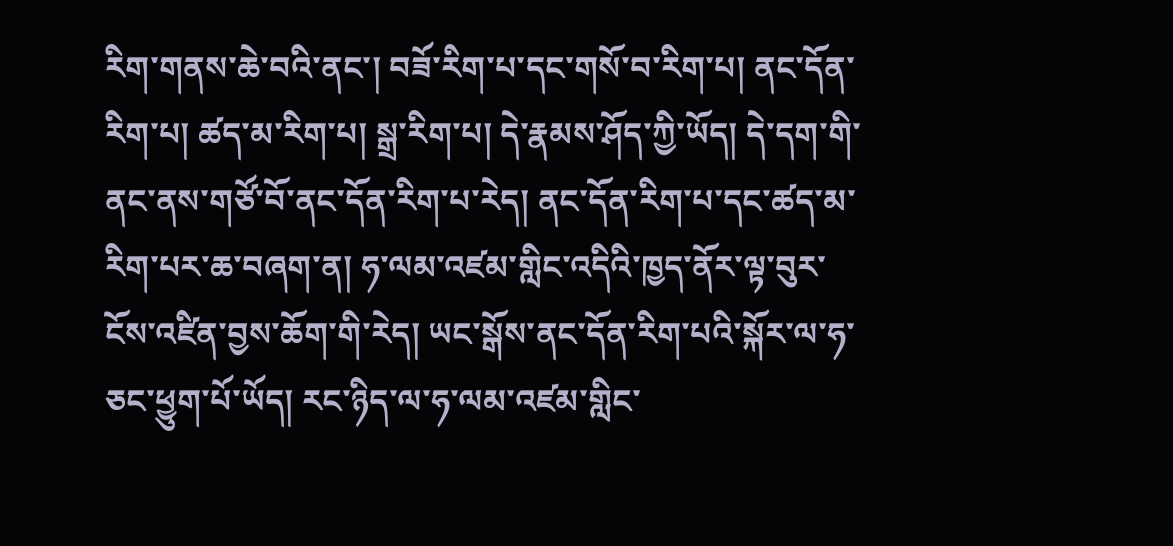རིག་གནས་ཆེ་བའི་ནང་། བཟོ་རིག་པ་དང་གསོ་བ་རིག་པ། ནང་དོན་རིག་པ། ཚད་མ་རིག་པ། སྒྲ་རིག་པ། དེ་རྣམས་ཤོད་ཀྱི་ཡོད། དེ་དག་གི་ནང་ནས་གཙོ་བོ་ནང་དོན་རིག་པ་རེད། ནང་དོན་རིག་པ་དང་ཚད་མ་རིག་པར་ཆ་བཞག་ན། ཧ་ལམ་འཛམ་གླིང་འདིའི་ཁྱད་ནོར་ལྟ་བུར་ངོས་འཛིན་བྱས་ཆོག་གི་རེད། ཡང་སྒོས་ནང་དོན་རིག་པའི་སྐོར་ལ་ཧ་ཅང་ཕྱུག་པོ་ཡོད། རང་ཉིད་ལ་ཧ་ལམ་འཛམ་གླིང་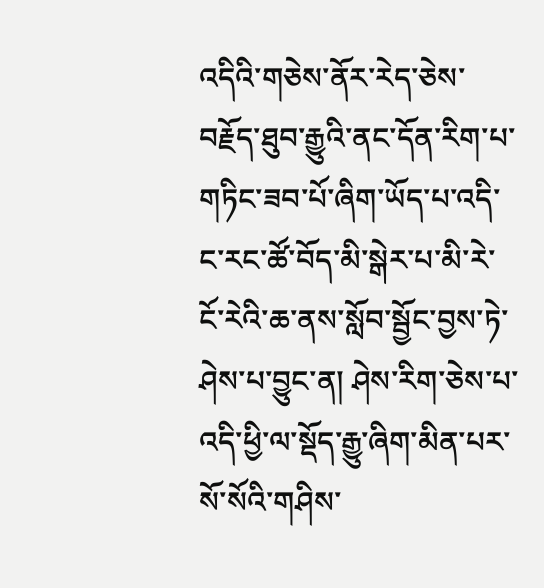འདིའི་གཅེས་ནོར་རེད་ཅེས་བརྗོད་ཐུབ་རྒྱུའི་ནང་དོན་རིག་པ་གཏིང་ཟབ་པོ་ཞིག་ཡོད་པ་འདི་ང་རང་ཚོ་བོད་མི་སྒེར་པ་མི་རེ་ངོ་རེའི་ཆ་ནས་སློབ་སྦྱོང་བྱས་ཏེ་ཤེས་པ་བྱུང་ན། ཤེས་རིག་ཅེས་པ་འདི་ཕྱི་ལ་སྡོད་རྒྱུ་ཞིག་མིན་པར་སོ་སོའི་གཤིས་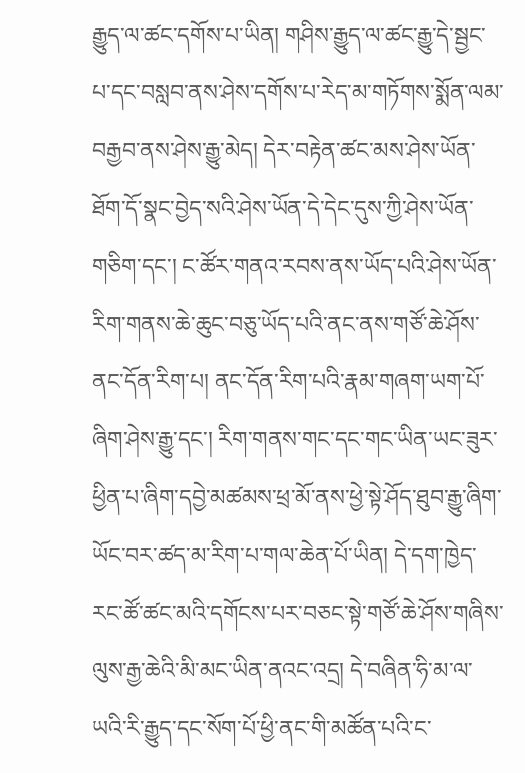རྒྱུད་ལ་ཚང་དགོས་པ་ཡིན། གཤིས་རྒྱུད་ལ་ཚང་རྒྱུ་དེ་སྦྱང་པ་དང་བསླབ་ནས་ཤེས་དགོས་པ་རེད་མ་གཏོགས་སྨོན་ལམ་བརྒྱབ་ནས་ཤེས་རྒྱུ་མེད། དེར་བརྟེན་ཚང་མས་ཤེས་ཡོན་ཐོག་དོ་སྣང་བྱེད་སའི་ཤེས་ཡོན་དེ་དེང་དུས་ཀྱི་ཤེས་ཡོན་གཅིག་དང་། ང་ཚོར་གནའ་རབས་ནས་ཡོད་པའི་ཤེས་ཡོན་རིག་གནས་ཆེ་ཆུང་བཅུ་ཡོད་པའི་ནང་ནས་གཙོ་ཆེ་ཤོས་ནང་དོན་རིག་པ། ནང་དོན་རིག་པའི་རྣམ་གཞག་ཡག་པོ་ཞིག་ཤེས་རྒྱུ་དང་། རིག་གནས་གང་དང་གང་ཡིན་ཡང་ཟུར་ཕྱིན་པ་ཞིག་དབྱེ་མཚམས་ཕྲ་མོ་ནས་ཕྱེ་སྟེ་ཤོད་ཐུབ་རྒྱུ་ཞིག་ཡོང་བར་ཚད་མ་རིག་པ་གལ་ཆེན་པོ་ཡིན། དེ་དག་ཁྱེད་རང་ཚོ་ཚང་མའི་དགོངས་པར་བཅང་སྟེ་གཙོ་ཆེ་ཤོས་གཞིས་ལུས་རྒྱ་ཆེའི་མི་མང་ཡིན་ནའང་འདྲ། དེ་བཞིན་ཧི་མ་ལ་ཡའི་རི་རྒྱུད་དང་སོག་པོ་ཕྱི་ནང་གི་མཚོན་པའི་ང་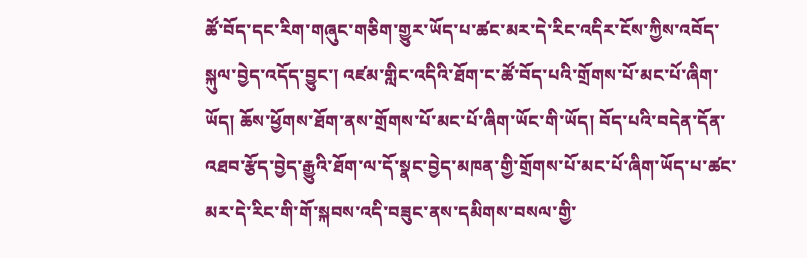ཚོ་བོད་དང་རིག་གཞུང་གཅིག་གྱུར་ཡོད་པ་ཚང་མར་དེ་རིང་འདིར་ངོས་ཀྱིས་འབོད་སྐུལ་བྱེད་འདོད་བྱུང་། འཛམ་གླིང་འདིའི་ཐོག་ང་ཚོ་བོད་པའི་གྲོགས་པོ་མང་པོ་ཞིག་ཡོད། ཆོས་ཕྱོགས་ཐོག་ནས་གྲོགས་པོ་མང་པོ་ཞིག་ཡོང་གི་ཡོད། བོད་པའི་བདེན་དོན་འཐབ་རྩོད་བྱེད་རྒྱུའི་ཐོག་ལ་དོ་སྣང་བྱེད་མཁན་གྱི་གྲོགས་པོ་མང་པོ་ཞིག་ཡོད་པ་ཚང་མར་དེ་རིང་གི་གོ་སྐབས་འདི་བཟུང་ནས་དམིགས་བསལ་གྱི་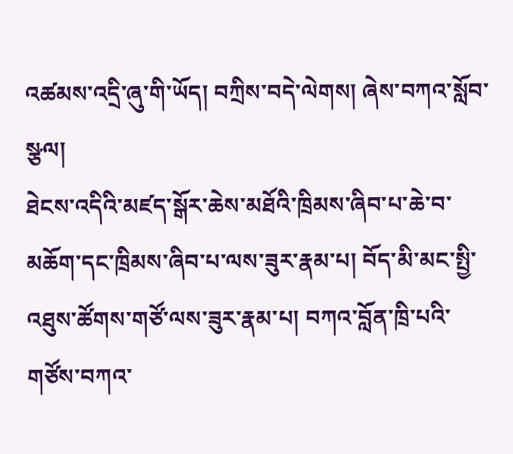འཚམས་འདྲི་ཞུ་གི་ཡོད། བཀྲིས་བདེ་ལེགས། ཞེས་བཀའ་སློབ་སྩལ།
ཐེངས་འདིའི་མཛད་སྒོར་ཆེས་མཐོའི་ཁྲིམས་ཞིབ་པ་ཆེ་བ་མཆོག་དང་ཁྲིམས་ཞིབ་པ་ལས་ཟུར་རྣམ་པ། བོད་མི་མང་སྤྱི་འཐུས་ཚོགས་གཙོ་ལས་ཟུར་རྣམ་པ། བཀའ་བློན་ཁྲི་པའི་གཙོས་བཀའ་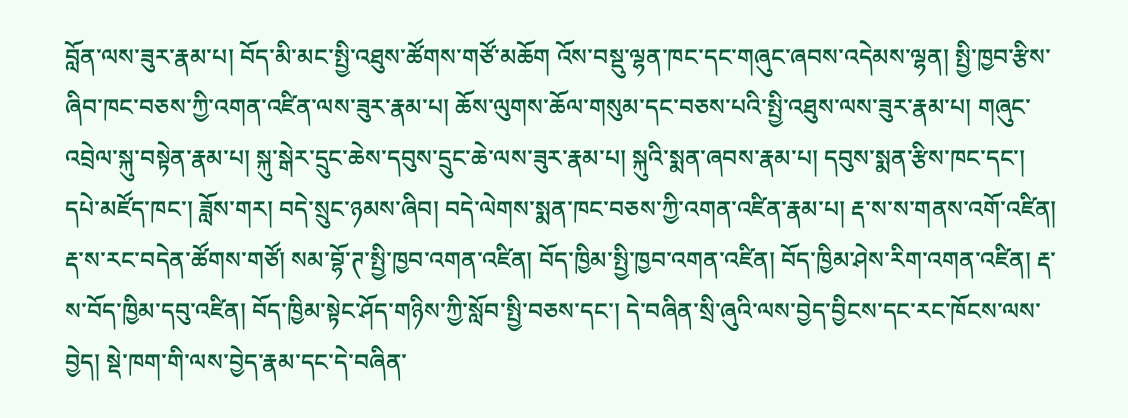བློན་ལས་ཟུར་རྣམ་པ། བོད་མི་མང་སྤྱི་འཐུས་ཚོགས་གཙོ་མཆོག འོས་བསྡུ་ལྷན་ཁང་དང་གཞུང་ཞབས་འདེམས་ལྷན། སྤྱི་ཁྱབ་རྩིས་ཞིབ་ཁང་བཅས་ཀྱི་འགན་འཛིན་ལས་ཟུར་རྣམ་པ། ཆོས་ལུགས་ཆོལ་གསུམ་དང་བཅས་པའི་སྤྱི་འཐུས་ལས་ཟུར་རྣམ་པ། གཞུང་འབྲེལ་སྐུ་བསྟེན་རྣམ་པ། སྐུ་སྒེར་དྲུང་ཆེས་དབུས་དྲུང་ཆེ་ལས་ཟུར་རྣམ་པ། སྐུའི་སྨན་ཞབས་རྣམ་པ། དབུས་སྨན་རྩིས་ཁང་དང་། དཔེ་མཛོད་ཁང་། ཟློས་གར། བདེ་སྲུང་ཉམས་ཞིབ། བདེ་ལེགས་སྨན་ཁང་བཅས་ཀྱི་འགན་འཛིན་རྣམ་པ། རྡ་ས་ས་གནས་འགོ་འཛིན། རྡ་ས་རང་བདེན་ཚོགས་གཙོ། སམ་བྷོ་ཊ་སྤྱི་ཁྱབ་འགན་འཛིན། བོད་ཁྱིམ་སྤྱི་ཁྱབ་འགན་འཛིན། བོད་ཁྱིམ་ཤེས་རིག་འགན་འཛིན། རྡ་ས་བོད་ཁྱིམ་དབུ་འཛིན། བོད་ཁྱིམ་སྟེང་ཤོད་གཉིས་ཀྱི་སློབ་སྤྱི་བཅས་དང་། དེ་བཞིན་སྲི་ཞུའི་ལས་བྱེད་བྱིངས་དང་རང་ཁོངས་ལས་བྱེད། སྡེ་ཁག་གི་ལས་བྱེད་རྣམ་དང་དེ་བཞིན་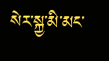སེར་སྐྱ་མི་མང་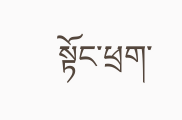སྟོང་ཕྲག་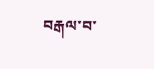བརྒལ་བ་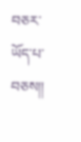བཅར་ཡོད་པ་བཅས།།